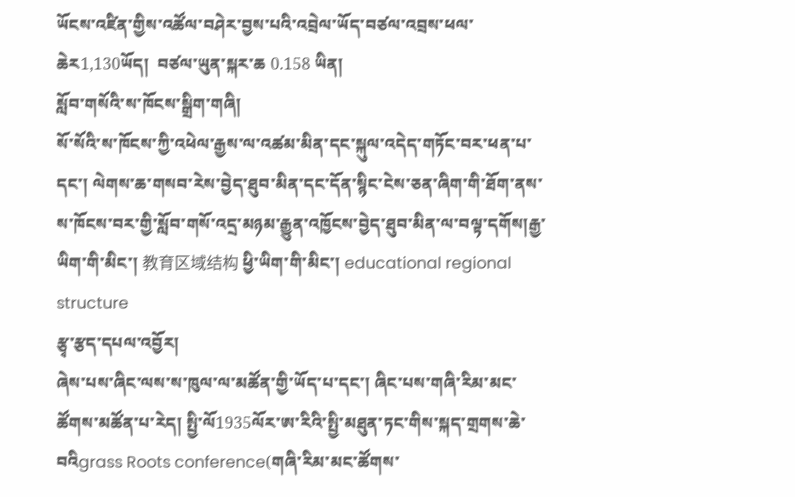ཡོངས་འཛིན་གྱིས་འཚོལ་བཤེར་བྱས་པའི་འབྲེལ་ཡོད་བཙལ་འབྲས་ཕལ་ཆེར1,130ཡོད།  བཙལ་ཡུན་སྐར་ཆ 0.158 ཡིན།
སློབ་གསོའི་ས་ཁོངས་སྒྲིག་གཞི།
སོ་སོའི་ས་ཁོངས་ཀྱི་འཕེལ་རྒྱས་ལ་འཚམ་མིན་དང་སྐུལ་འདེད་གཏོང་བར་ཕན་པ་དང་། ལེགས་ཆ་གསབ་རེས་བྱེད་ཐུབ་མིན་དང་དོན་སྙིང་ངེས་ཅན་ཞིག་གི་ཐོག་ནས་ས་ཁོངས་བར་གྱི་སློབ་གསོ་འདྲ་མཉམ་རྒྱུན་འཁྱོངས་བྱེད་ཐུབ་མིན་ལ་བལྟ་དགོས།རྒྱ་ཡིག་གི་མིང་། 教育区域结构 ཕྱི་ཡིག་གི་མིང་། educational regional structure
རྩྭ་རྩད་དཔལ་འབྱོར།
ཞེས་པས་ཞིང་ལས་ས་ཁུལ་ལ་མཚོན་གྱི་ཡོད་པ་དང་། ཞིང་པས་གཞི་རིམ་མང་ཚོགས་མཚོན་པ་རེད། སྤྱི་ལོ1935ལོར་ཨ་རིའི་སྤྱི་མཐུན་ཏང་གིས་སྐད་གྲགས་ཆེ་བའིgrass Roots conference(གཞི་རིམ་མང་ཚོགས་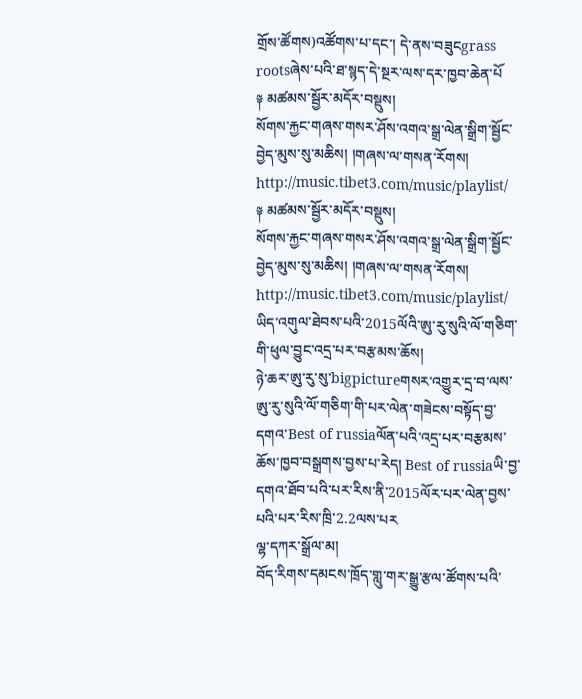གྲོས་ཚོགས)འཚོགས་པ་དང་། དེ་ནས་བཟུངgrass rootsཞེས་པའི་ཐ་སྙད་དེ་སྔར་ལས་དར་ཁྱབ་ཆེན་པོ
༈ མཚམས་སྦྱོར་མདོར་བསྡུས།
སོགས་རྐྱང་གཞས་གསར་ཤོས་འགའ་སྒྲ་ལེན་སྒྲིག་སྦྱོང་བྱེད་མུས་སུ་མཆིས། །གཞས་ལ་གསན་རོགས། http://music.tibet3.com/music/playlist/
༈ མཚམས་སྦྱོར་མདོར་བསྡུས།
སོགས་རྐྱང་གཞས་གསར་ཤོས་འགའ་སྒྲ་ལེན་སྒྲིག་སྦྱོང་བྱེད་མུས་སུ་མཆིས། །གཞས་ལ་གསན་རོགས། http://music.tibet3.com/music/playlist/
ཡིད་འགུལ་ཐེབས་པའི་2015ལོའི་ཨུ་རུ་སུའི་ལོ་གཅིག་གི་ཕུལ་བྱུང་འདྲ་པར་བརྩམས་ཆོས།
ཉེ་ཆར་ཨུ་རུ་སུ་bigpictureགསར་འགྱུར་དྲ་བ་ལས་ཨུ་རུ་སུའི་ལོ་གཅིག་གི་པར་ལེན་གཟེངས་བསྟོད་བྱ་དགའ་Best of russiaལོན་པའི་འདྲ་པར་བརྩམས་ཆོས་ཁྱབ་བསྒྲགས་བྱས་པ་རེད། Best of russiaཡི་བྱ་དགའ་ཐོབ་པའི་པར་རིས་ནི་2015ལོར་པར་ལེན་བྱས་པའི་པར་རིས་ཁྲི་2.2ལས་པར
ལྷ་དཀར་སྒྲོལ་མ།
བོད་རིགས་དམངས་ཁྲོད་གླུ་གར་སྒྱུ་རྩལ་ཚོགས་པའི་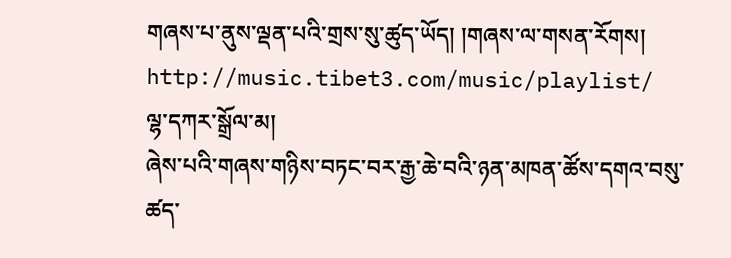གཞས་པ་ནུས་ལྡན་པའི་གྲས་སུ་ཚུད་ཡོད། །གཞས་ལ་གསན་རོགས། http://music.tibet3.com/music/playlist/
ལྷ་དཀར་སྒྲོལ་མ།
ཞེས་པའི་གཞས་གཉིས་བཏང་བར་རྒྱ་ཆེ་བའི་ཉན་མཁན་ཚོས་དགའ་བསུ་ཚད་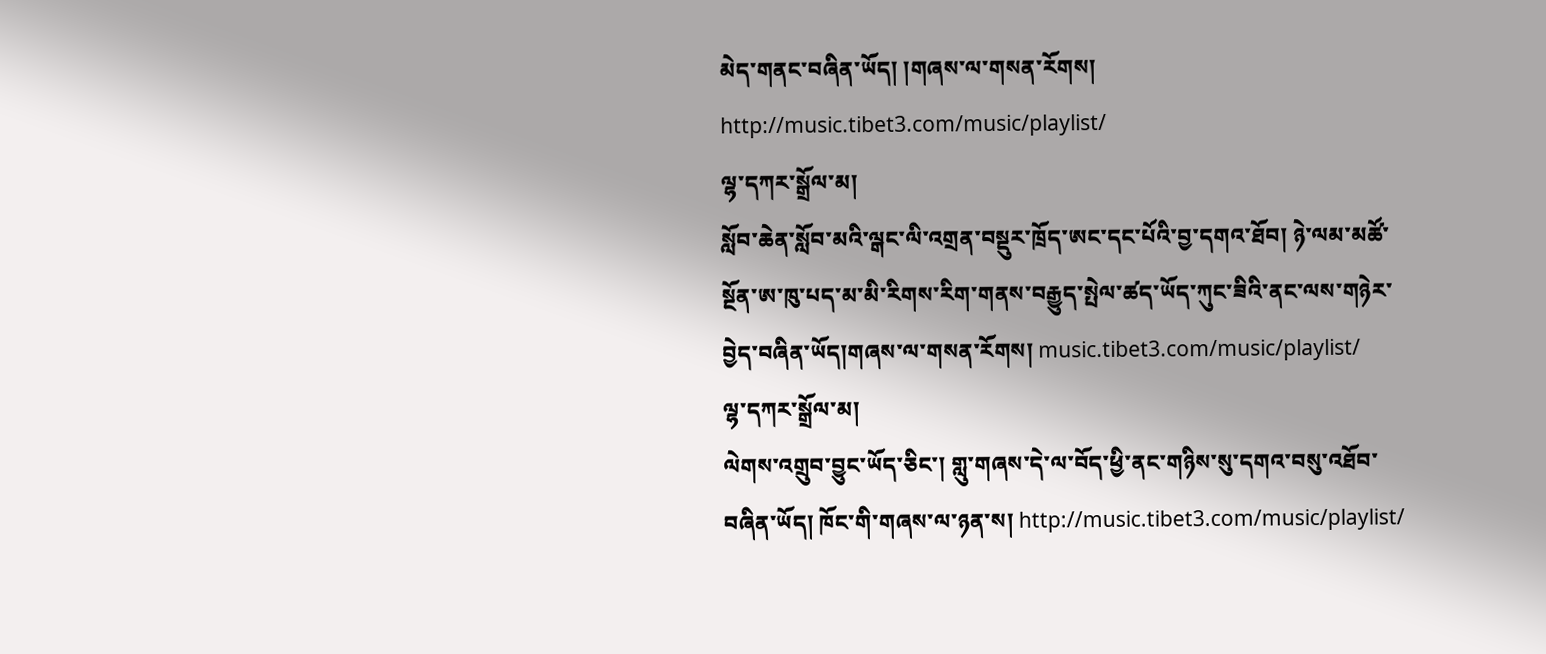མེད་གནང་བཞིན་ཡོད། །གཞས་ལ་གསན་རོགས། http://music.tibet3.com/music/playlist/
ལྷ་དཀར་སྒྲོལ་མ།
སློབ་ཆེན་སློབ་མའི་ལྒང་ལི་འགྲན་བསྡུར་ཁྲོད་ཨང་དང་པོའི་བྱ་དགའ་ཐོབ། ཉེ་ལམ་མཚོ་སྔོན་ཨ་ཁུ་པད་མ་མི་རིགས་རིག་གནས་བརྒྱུད་སྤེལ་ཚད་ཡོད་ཀུང་ཟིའི་ནང་ལས་གཉེར་བྱེད་བཞིན་ཡོད།གཞས་ལ་གསན་རོགས། music.tibet3.com/music/playlist/
ལྷ་དཀར་སྒྲོལ་མ།
ལེགས་འགྲུབ་བྱུང་ཡོད་ཅིང་། གླུ་གཞས་དེ་ལ་བོད་ཕྱི་ནང་གཉིས་སུ་དགའ་བསུ་འཐོབ་བཞིན་ཡོད། ཁོང་གི་གཞས་ལ་ཉན་ས། http://music.tibet3.com/music/playlist/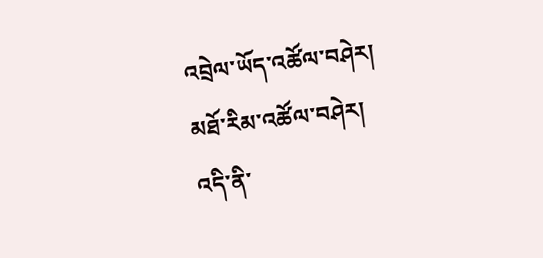འབྲེལ་ཡོད་འཚོལ་བཤེར།
མཐོ་རིམ་འཚོལ་བཤེར།
འདི་ནི་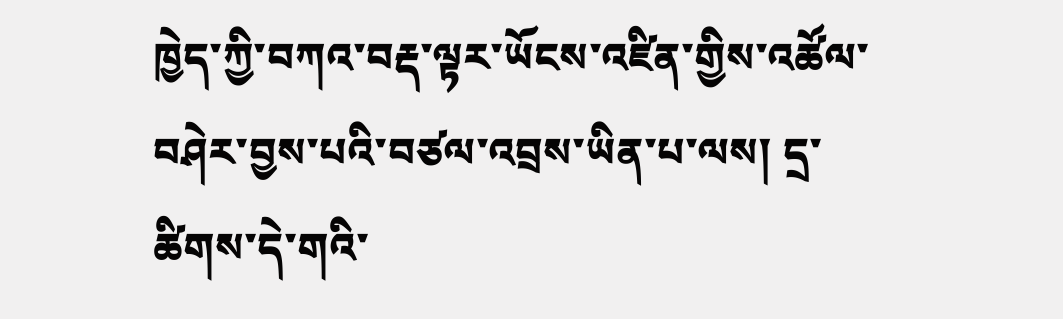ཁྱེད་ཀྱི་བཀའ་བརྡ་ལྟར་ཡོངས་འཛིན་གྱིས་འཚོལ་བཤེར་བྱས་པའི་བཙལ་འབྲས་ཡིན་པ་ལས། དྲ་ཚིགས་དེ་གའི་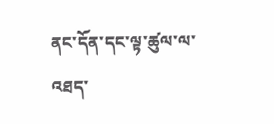ནང་དོན་དང་ལྟ་ཚུལ་ལ་འཐད་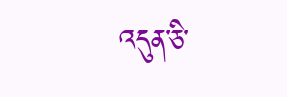འདུན་ཅི་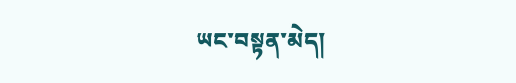ཡང་བསྟན་མེད།